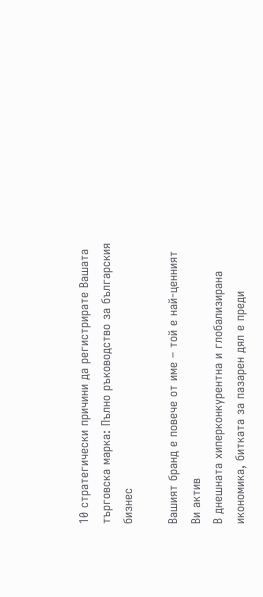10 стратегически причини да регистрирате Вашата търговска марка: Пълно ръководство за българския бизнес

Вашият бранд е повече от име – той е най-ценният Ви актив
В днешната хиперконкурентна и глобализирана икономика, битката за пазарен дял е преди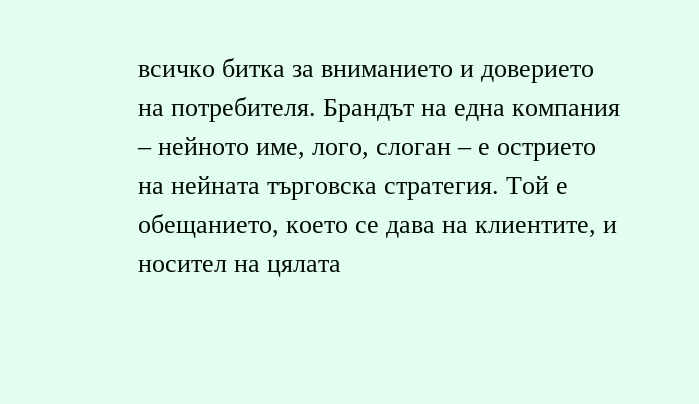всичко битка за вниманието и доверието на потребителя. Брандът на една компания – нейното име, лого, слоган – е острието на нейната търговска стратегия. Той е обещанието, което се дава на клиентите, и носител на цялата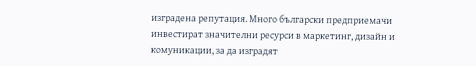изградена репутация. Много български предприемачи инвестират значителни ресурси в маркетинг, дизайн и комуникации, за да изградят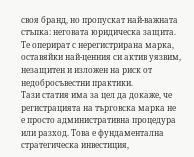своя бранд, но пропускат най-важната стъпка: неговата юридическа защита. Те оперират с нерегистрирана марка, оставяйки най-ценния си актив уязвим, незащитен и изложен на риск от недобросъвестни практики.
Тази статия има за цел да докаже, че регистрацията на търговска марка не е просто административна процедура или разход. Това е фундаментална стратегическа инвестиция,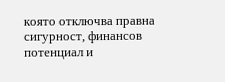която отключва правна сигурност, финансов потенциал и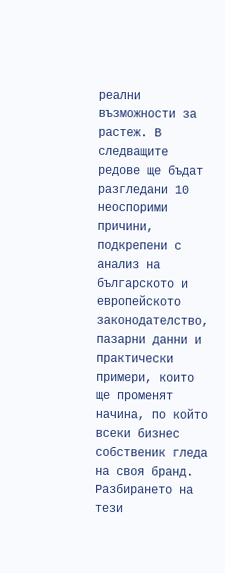реални възможности за растеж. В следващите редове ще бъдат разгледани 10 неоспорими причини, подкрепени с анализ на българското и европейското законодателство, пазарни данни и практически примери, които ще променят начина, по който всеки бизнес собственик гледа на своя бранд. Разбирането на тези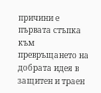причини е първата стъпка към превръщането на добрата идея в защитен и траен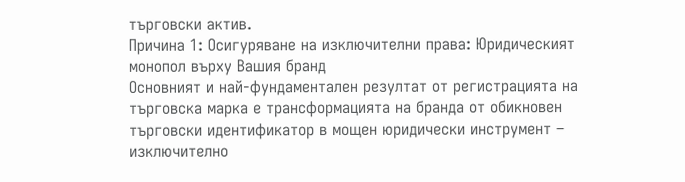търговски актив.
Причина 1: Осигуряване на изключителни права: Юридическият монопол върху Вашия бранд
Основният и най-фундаментален резултат от регистрацията на търговска марка е трансформацията на бранда от обикновен търговски идентификатор в мощен юридически инструмент – изключително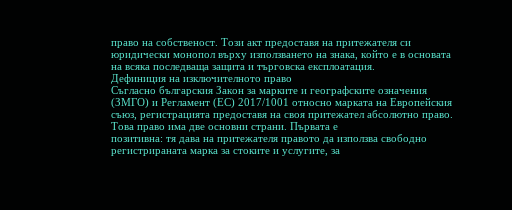право на собственост. Този акт предоставя на притежателя си юридически монопол върху използването на знака, който е в основата на всяка последваща защита и търговска експлоатация.
Дефиниция на изключителното право
Съгласно българския Закон за марките и географските означения (ЗМГО) и Регламент (ЕС) 2017/1001 относно марката на Европейския съюз, регистрацията предоставя на своя притежател абсолютно право. Това право има две основни страни. Първата е
позитивна: тя дава на притежателя правото да използва свободно регистрираната марка за стоките и услугите, за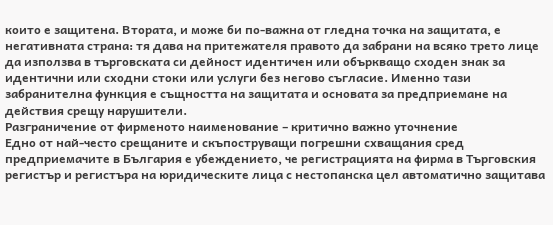които е защитена. Втората, и може би по-важна от гледна точка на защитата, е негативната страна: тя дава на притежателя правото да забрани на всяко трето лице да използва в търговската си дейност идентичен или объркващо сходен знак за идентични или сходни стоки или услуги без негово съгласие. Именно тази забранителна функция е същността на защитата и основата за предприемане на действия срещу нарушители.
Разграничение от фирменото наименование – критично важно уточнение
Едно от най-често срещаните и скъпоструващи погрешни схващания сред предприемачите в България е убеждението, че регистрацията на фирма в Търговския регистър и регистъра на юридическите лица с нестопанска цел автоматично защитава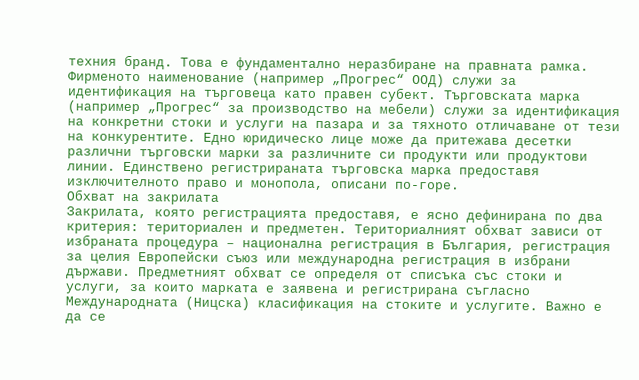техния бранд. Това е фундаментално неразбиране на правната рамка. Фирменото наименование (например „Прогрес“ ООД) служи за идентификация на търговеца като правен субект. Търговската марка (например „Прогрес“ за производство на мебели) служи за идентификация на конкретни стоки и услуги на пазара и за тяхното отличаване от тези на конкурентите. Едно юридическо лице може да притежава десетки различни търговски марки за различните си продукти или продуктови линии. Единствено регистрираната търговска марка предоставя изключителното право и монопола, описани по-горе.
Обхват на закрилата
Закрилата, която регистрацията предоставя, е ясно дефинирана по два критерия: териториален и предметен. Териториалният обхват зависи от избраната процедура – национална регистрация в България, регистрация за целия Европейски съюз или международна регистрация в избрани държави. Предметният обхват се определя от списъка със стоки и услуги, за които марката е заявена и регистрирана съгласно Международната (Ницска) класификация на стоките и услугите. Важно е да се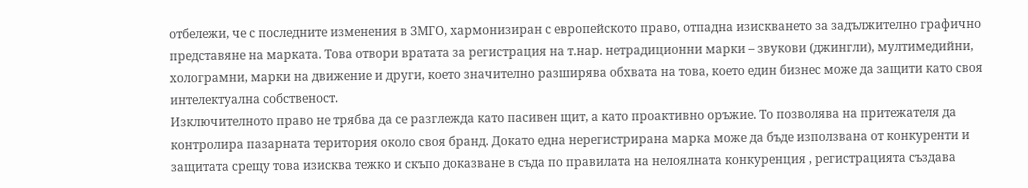отбележи, че с последните изменения в ЗМГО, хармонизиран с европейското право, отпадна изискването за задължително графично представяне на марката. Това отвори вратата за регистрация на т.нар. нетрадиционни марки – звукови (джингли), мултимедийни, холограмни, марки на движение и други, което значително разширява обхвата на това, което един бизнес може да защити като своя интелектуална собственост.
Изключителното право не трябва да се разглежда като пасивен щит, а като проактивно оръжие. То позволява на притежателя да контролира пазарната територия около своя бранд. Докато една нерегистрирана марка може да бъде използвана от конкуренти и защитата срещу това изисква тежко и скъпо доказване в съда по правилата на нелоялната конкуренция , регистрацията създава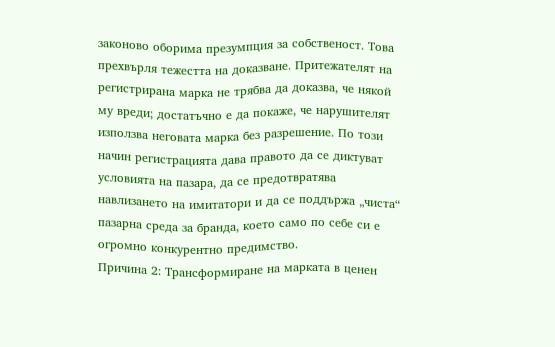законово оборима презумпция за собственост. Това прехвърля тежестта на доказване. Притежателят на регистрирана марка не трябва да доказва, че някой му вреди; достатъчно е да покаже, че нарушителят използва неговата марка без разрешение. По този начин регистрацията дава правото да се диктуват условията на пазара, да се предотвратява навлизането на имитатори и да се поддържа „чиста“ пазарна среда за бранда, което само по себе си е огромно конкурентно предимство.
Причина 2: Трансформиране на марката в ценен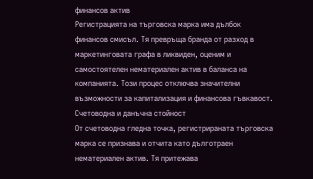финансов актив
Регистрацията на търговска марка има дълбок финансов смисъл. Тя превръща бранда от разход в маркетинговата графа в ликвиден, оценим и самостоятелен нематериален актив в баланса на компанията. Този процес отключва значителни възможности за капитализация и финансова гъвкавост.
Счетоводна и данъчна стойност
От счетоводна гледна точка, регистрираната търговска марка се признава и отчита като дълготраен нематериален актив. Тя притежава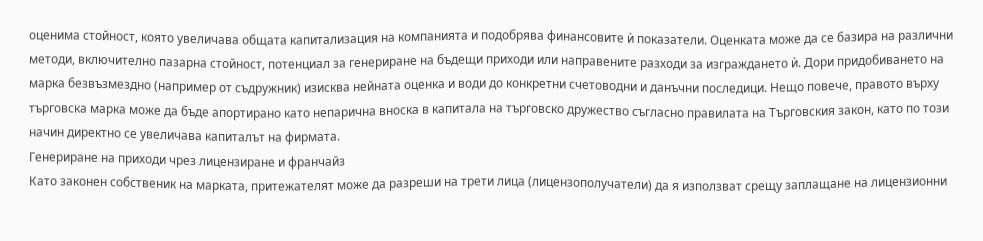оценима стойност, която увеличава общата капитализация на компанията и подобрява финансовите ѝ показатели. Оценката може да се базира на различни методи, включително пазарна стойност, потенциал за генериране на бъдещи приходи или направените разходи за изграждането ѝ. Дори придобиването на марка безвъзмездно (например от съдружник) изисква нейната оценка и води до конкретни счетоводни и данъчни последици. Нещо повече, правото върху търговска марка може да бъде апортирано като непарична вноска в капитала на търговско дружество съгласно правилата на Търговския закон, като по този начин директно се увеличава капиталът на фирмата.
Генериране на приходи чрез лицензиране и франчайз
Като законен собственик на марката, притежателят може да разреши на трети лица (лицензополучатели) да я използват срещу заплащане на лицензионни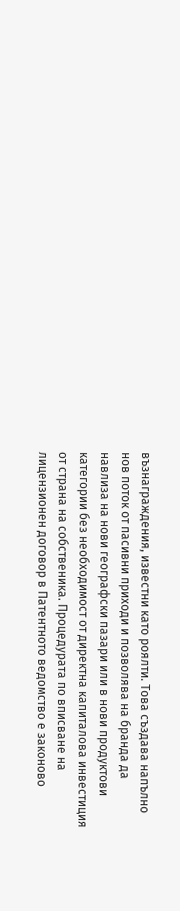възнаграждения, известни като роялти. Това създава напълно нов поток от пасивни приходи и позволява на бранда да навлиза на нови географски пазари или в нови продуктови категории без необходимост от директна капиталова инвестиция от страна на собственика. Процедурата по вписване на лицензионен договор в Патентното ведомство е законово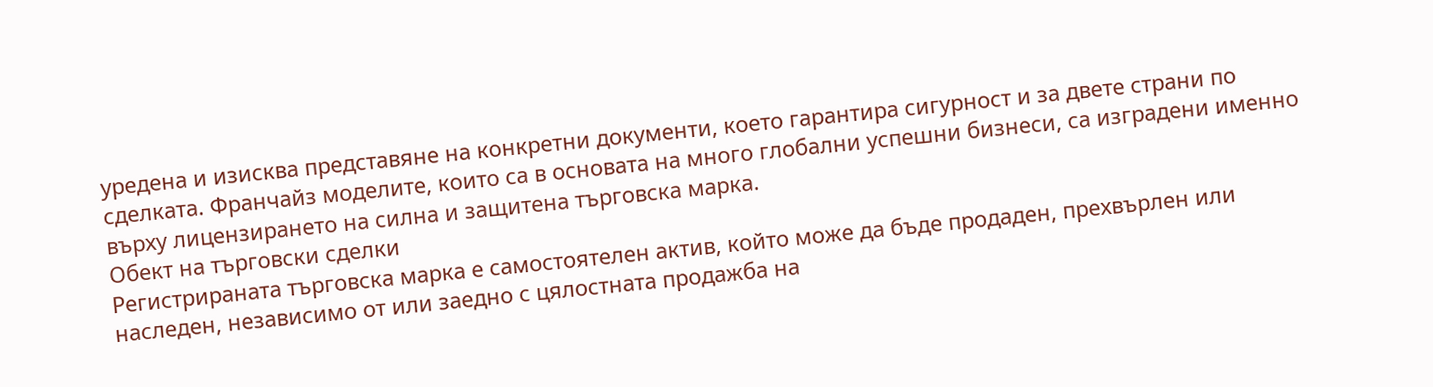уредена и изисква представяне на конкретни документи, което гарантира сигурност и за двете страни по сделката. Франчайз моделите, които са в основата на много глобални успешни бизнеси, са изградени именно върху лицензирането на силна и защитена търговска марка.
Обект на търговски сделки
Регистрираната търговска марка е самостоятелен актив, който може да бъде продаден, прехвърлен или наследен, независимо от или заедно с цялостната продажба на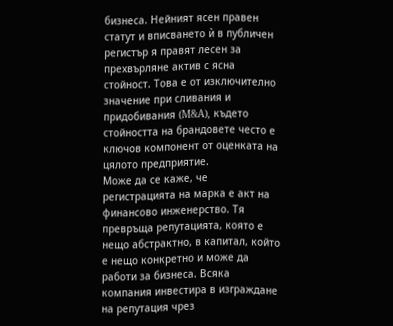бизнеса. Нейният ясен правен статут и вписването ѝ в публичен регистър я правят лесен за прехвърляне актив с ясна стойност. Това е от изключително значение при сливания и придобивания (M&A), където стойността на брандовете често е ключов компонент от оценката на цялото предприятие.
Може да се каже, че регистрацията на марка е акт на финансово инженерство. Тя превръща репутацията, която е нещо абстрактно, в капитал, който е нещо конкретно и може да работи за бизнеса. Всяка компания инвестира в изграждане на репутация чрез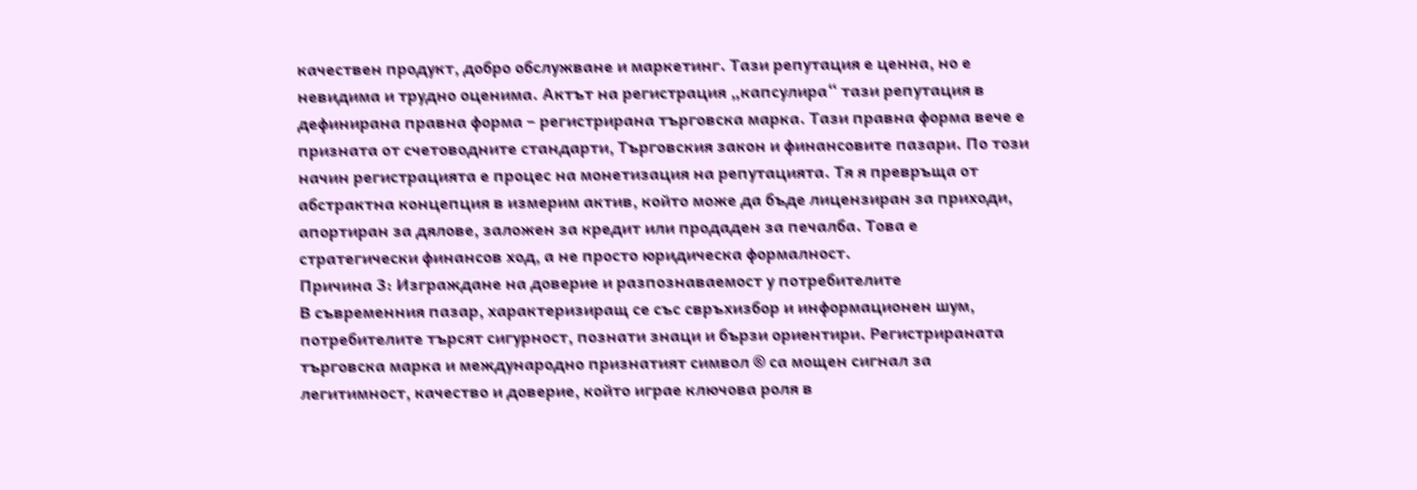качествен продукт, добро обслужване и маркетинг. Тази репутация е ценна, но е невидима и трудно оценима. Актът на регистрация „капсулира“ тази репутация в дефинирана правна форма – регистрирана търговска марка. Тази правна форма вече е призната от счетоводните стандарти, Търговския закон и финансовите пазари. По този начин регистрацията е процес на монетизация на репутацията. Тя я превръща от абстрактна концепция в измерим актив, който може да бъде лицензиран за приходи, апортиран за дялове, заложен за кредит или продаден за печалба. Това е стратегически финансов ход, а не просто юридическа формалност.
Причина 3: Изграждане на доверие и разпознаваемост у потребителите
В съвременния пазар, характеризиращ се със свръхизбор и информационен шум, потребителите търсят сигурност, познати знаци и бързи ориентири. Регистрираната търговска марка и международно признатият символ ® са мощен сигнал за легитимност, качество и доверие, който играе ключова роля в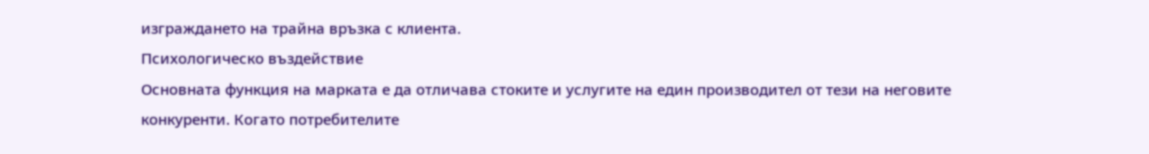изграждането на трайна връзка с клиента.
Психологическо въздействие
Основната функция на марката е да отличава стоките и услугите на един производител от тези на неговите конкуренти. Когато потребителите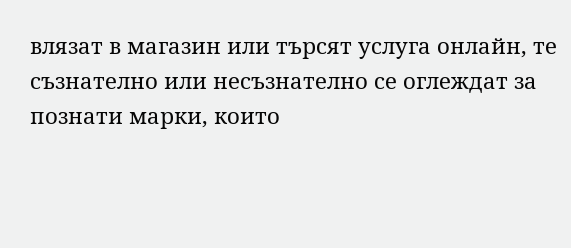влязат в магазин или търсят услуга онлайн, те съзнателно или несъзнателно се оглеждат за познати марки, които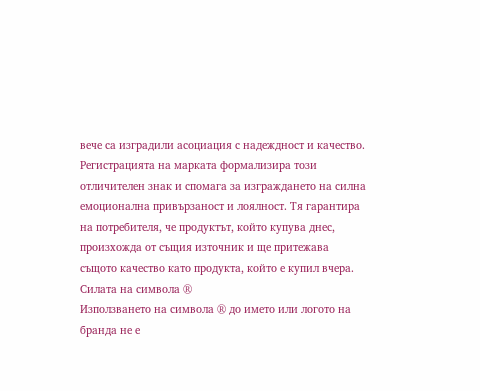вече са изградили асоциация с надеждност и качество. Регистрацията на марката формализира този отличителен знак и спомага за изграждането на силна емоционална привързаност и лоялност. Тя гарантира на потребителя, че продуктът, който купува днес, произхожда от същия източник и ще притежава същото качество като продукта, който е купил вчера.
Силата на символа ®
Използването на символа ® до името или логото на бранда не е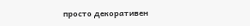просто декоративен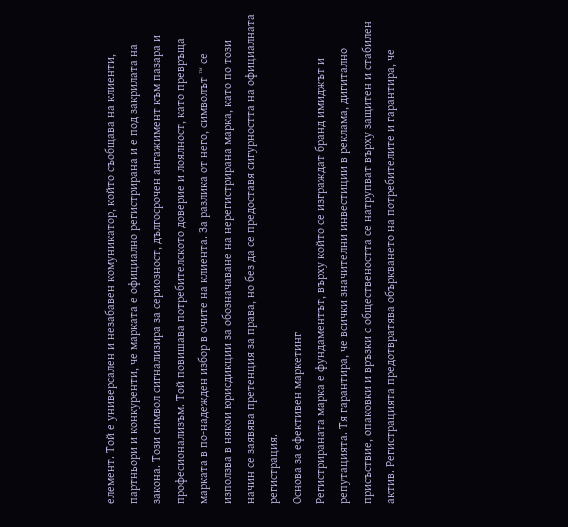елемент. Той е универсален и незабавен комуникатор, който съобщава на клиенти, партньори и конкуренти, че марката е официално регистрирана и е под закрилата на закона. Този символ сигнализира за сериозност, дългосрочен ангажимент към пазара и професионализъм. Той повишава потребителското доверие и лоялност, като превръща марката в по-надежден избор в очите на клиента. За разлика от него, символът ™ се използва в някои юрисдикции за обозначаване на нерегистрирана марка, като по този начин се заявява претенция за права, но без да се предоставя сигурността на официалната регистрация.
Основа за ефективен маркетинг
Регистрираната марка е фундаментът, върху който се изграждат бранд имиджът и репутацията. Тя гарантира, че всички значителни инвестиции в реклама, дигитално присъствие, опаковки и връзки с обществеността се натрупват върху защитен и стабилен актив. Регистрацията предотвратява объркването на потребителите и гарантира, че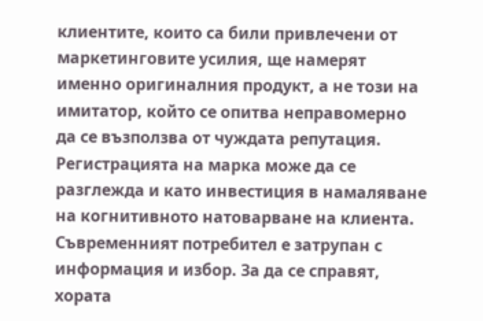клиентите, които са били привлечени от маркетинговите усилия, ще намерят именно оригиналния продукт, а не този на имитатор, който се опитва неправомерно да се възползва от чуждата репутация.
Регистрацията на марка може да се разглежда и като инвестиция в намаляване на когнитивното натоварване на клиента. Съвременният потребител е затрупан с информация и избор. За да се справят, хората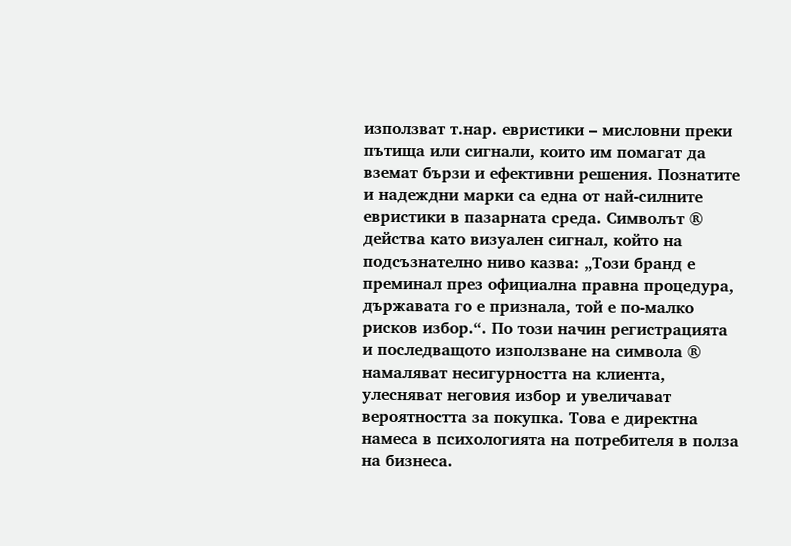използват т.нар. евристики – мисловни преки пътища или сигнали, които им помагат да вземат бързи и ефективни решения. Познатите и надеждни марки са една от най-силните евристики в пазарната среда. Символът ® действа като визуален сигнал, който на подсъзнателно ниво казва: „Този бранд е преминал през официална правна процедура, държавата го е признала, той е по-малко рисков избор.“. По този начин регистрацията и последващото използване на символа ® намаляват несигурността на клиента, улесняват неговия избор и увеличават вероятността за покупка. Това е директна намеса в психологията на потребителя в полза на бизнеса.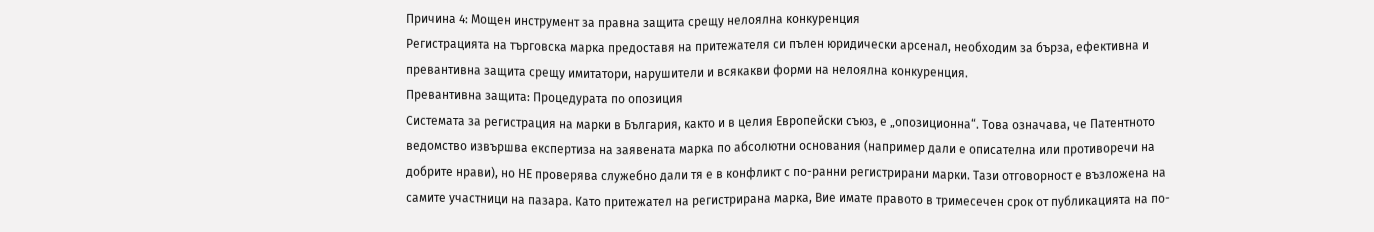Причина 4: Мощен инструмент за правна защита срещу нелоялна конкуренция
Регистрацията на търговска марка предоставя на притежателя си пълен юридически арсенал, необходим за бърза, ефективна и превантивна защита срещу имитатори, нарушители и всякакви форми на нелоялна конкуренция.
Превантивна защита: Процедурата по опозиция
Системата за регистрация на марки в България, както и в целия Европейски съюз, е „опозиционна“. Това означава, че Патентното ведомство извършва експертиза на заявената марка по абсолютни основания (например дали е описателна или противоречи на добрите нрави), но НЕ проверява служебно дали тя е в конфликт с по-ранни регистрирани марки. Тази отговорност е възложена на самите участници на пазара. Като притежател на регистрирана марка, Вие имате правото в тримесечен срок от публикацията на по-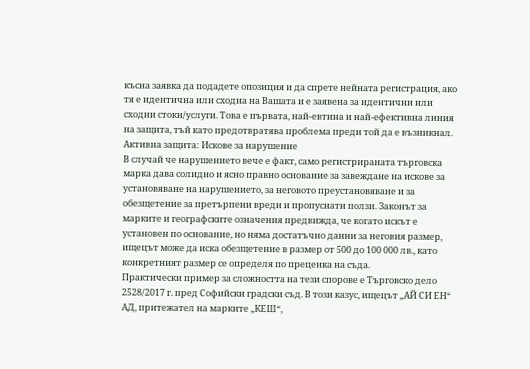късна заявка да подадете опозиция и да спрете нейната регистрация, ако тя е идентична или сходна на Вашата и е заявена за идентични или сходни стоки/услуги. Това е първата, най-евтина и най-ефективна линия на защита, тъй като предотвратява проблема преди той да е възникнал.
Активна защита: Искове за нарушение
В случай че нарушението вече е факт, само регистрираната търговска марка дава солидно и ясно правно основание за завеждане на искове за установяване на нарушението, за неговото преустановяване и за обезщетение за претърпени вреди и пропуснати ползи. Законът за марките и географските означения предвижда, че когато искът е установен по основание, но няма достатъчно данни за неговия размер, ищецът може да иска обезщетение в размер от 500 до 100 000 лв., като конкретният размер се определя по преценка на съда.
Практически пример за сложността на тези спорове е Търговско дело 2528/2017 г. пред Софийски градски съд. В този казус, ищецът „АЙ СИ ЕН“ АД, притежател на марките „КЕШ“,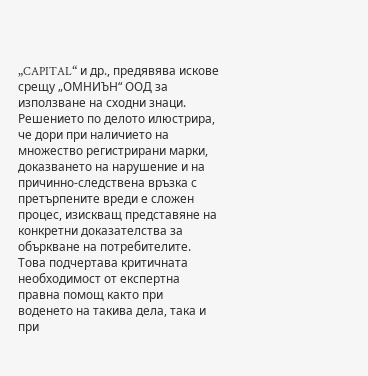„CAPITAL“ и др., предявява искове срещу „ОМНИЪН“ ООД за използване на сходни знаци. Решението по делото илюстрира, че дори при наличието на множество регистрирани марки, доказването на нарушение и на причинно-следствена връзка с претърпените вреди е сложен процес, изискващ представяне на конкретни доказателства за объркване на потребителите. Това подчертава критичната необходимост от експертна правна помощ както при воденето на такива дела, така и при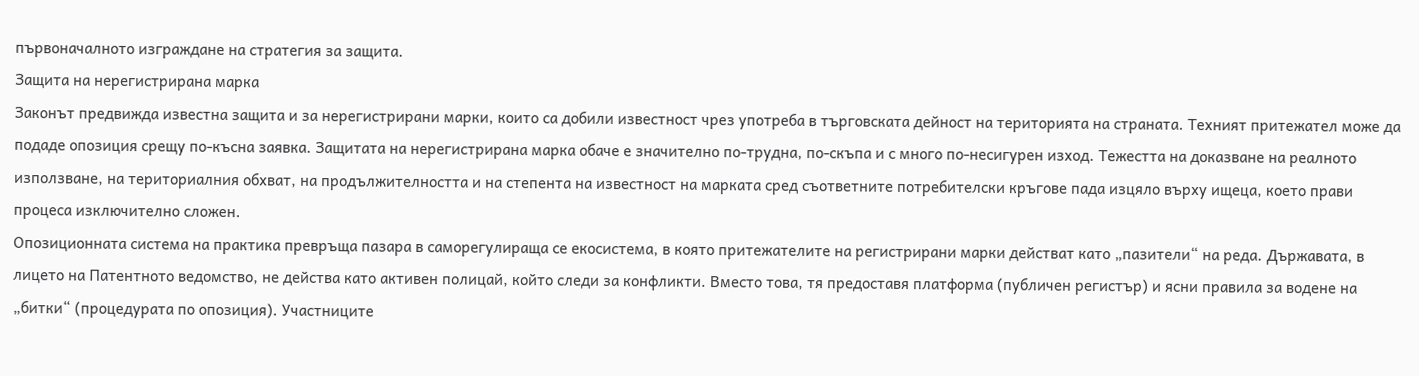първоначалното изграждане на стратегия за защита.
Защита на нерегистрирана марка
Законът предвижда известна защита и за нерегистрирани марки, които са добили известност чрез употреба в търговската дейност на територията на страната. Техният притежател може да подаде опозиция срещу по-късна заявка. Защитата на нерегистрирана марка обаче е значително по-трудна, по-скъпа и с много по-несигурен изход. Тежестта на доказване на реалното използване, на териториалния обхват, на продължителността и на степента на известност на марката сред съответните потребителски кръгове пада изцяло върху ищеца, което прави процеса изключително сложен.
Опозиционната система на практика превръща пазара в саморегулираща се екосистема, в която притежателите на регистрирани марки действат като „пазители“ на реда. Държавата, в лицето на Патентното ведомство, не действа като активен полицай, който следи за конфликти. Вместо това, тя предоставя платформа (публичен регистър) и ясни правила за водене на „битки“ (процедурата по опозиция). Участниците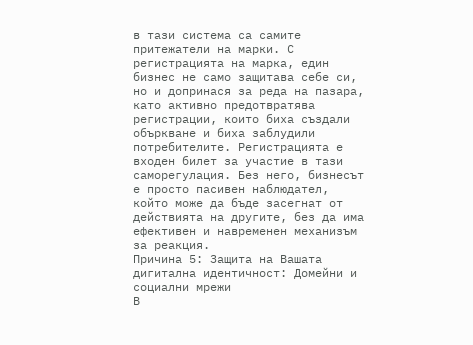в тази система са самите притежатели на марки. С регистрацията на марка, един бизнес не само защитава себе си, но и допринася за реда на пазара, като активно предотвратява регистрации, които биха създали объркване и биха заблудили потребителите. Регистрацията е входен билет за участие в тази саморегулация. Без него, бизнесът е просто пасивен наблюдател, който може да бъде засегнат от действията на другите, без да има ефективен и навременен механизъм за реакция.
Причина 5: Защита на Вашата дигитална идентичност: Домейни и социални мрежи
В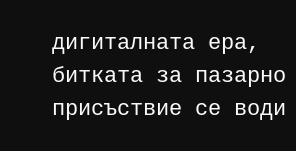дигиталната ера, битката за пазарно присъствие се води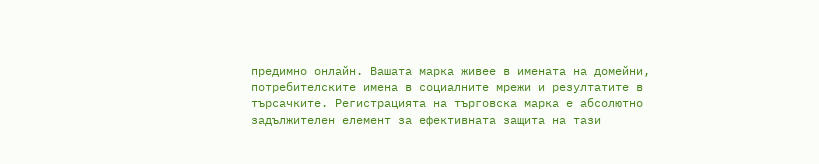предимно онлайн. Вашата марка живее в имената на домейни, потребителските имена в социалните мрежи и резултатите в търсачките. Регистрацията на търговска марка е абсолютно задължителен елемент за ефективната защита на тази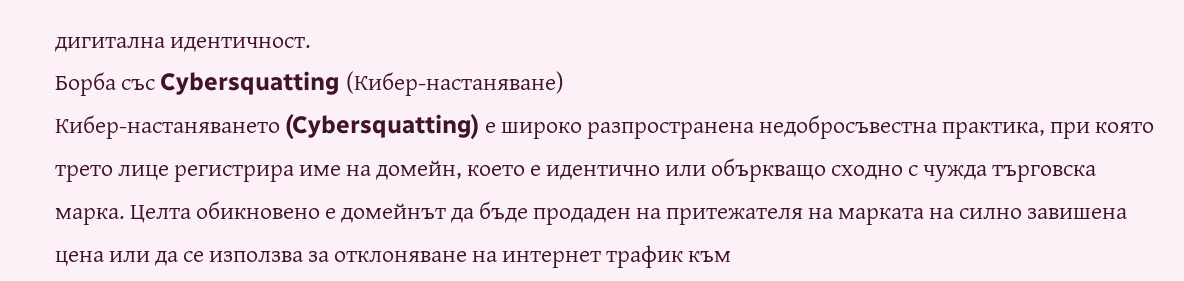дигитална идентичност.
Борба със Cybersquatting (Кибер-настаняване)
Кибер-настаняването (Cybersquatting) е широко разпространена недобросъвестна практика, при която трето лице регистрира име на домейн, което е идентично или объркващо сходно с чужда търговска марка. Целта обикновено е домейнът да бъде продаден на притежателя на марката на силно завишена цена или да се използва за отклоняване на интернет трафик към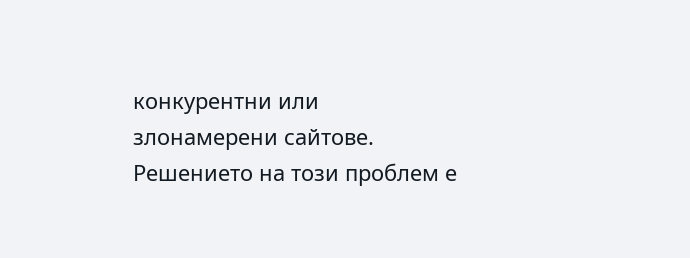конкурентни или злонамерени сайтове.
Решението на този проблем е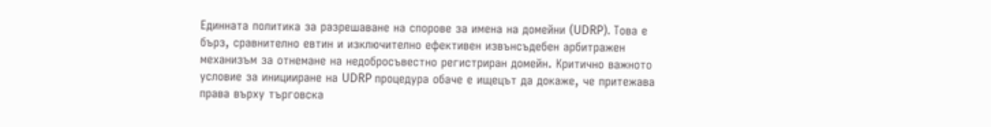Единната политика за разрешаване на спорове за имена на домейни (UDRP). Това е бърз, сравнително евтин и изключително ефективен извънсъдебен арбитражен механизъм за отнемане на недобросъвестно регистриран домейн. Критично важното условие за иницииране на UDRP процедура обаче е ищецът да докаже, че притежава права върху търговска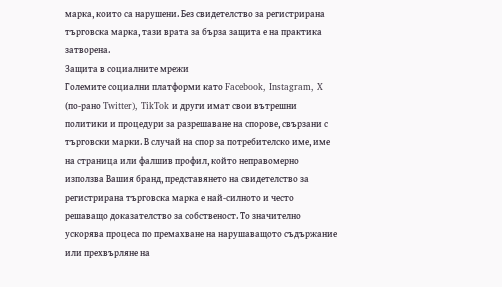марка, които са нарушени. Без свидетелство за регистрирана търговска марка, тази врата за бърза защита е на практика затворена.
Защита в социалните мрежи
Големите социални платформи като Facebook, Instagram, X (по-рано Twitter), TikTok и други имат свои вътрешни политики и процедури за разрешаване на спорове, свързани с търговски марки. В случай на спор за потребителско име, име на страница или фалшив профил, който неправомерно използва Вашия бранд, представянето на свидетелство за регистрирана търговска марка е най-силното и често решаващо доказателство за собственост. То значително ускорява процеса по премахване на нарушаващото съдържание или прехвърляне на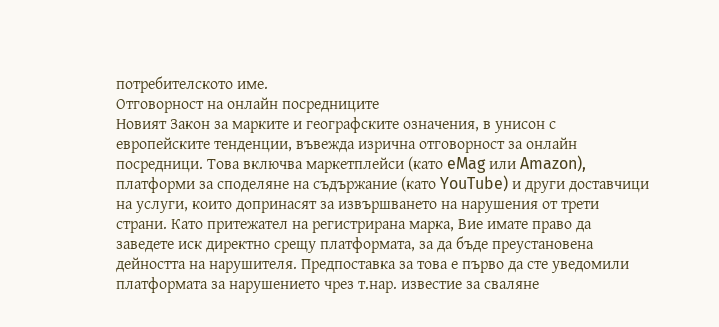потребителското име.
Отговорност на онлайн посредниците
Новият Закон за марките и географските означения, в унисон с европейските тенденции, въвежда изрична отговорност за онлайн посредници. Това включва маркетплейси (като eMag или Amazon), платформи за споделяне на съдържание (като YouTube) и други доставчици на услуги, които допринасят за извършването на нарушения от трети страни. Като притежател на регистрирана марка, Вие имате право да заведете иск директно срещу платформата, за да бъде преустановена дейността на нарушителя. Предпоставка за това е първо да сте уведомили платформата за нарушението чрез т.нар. известие за сваляне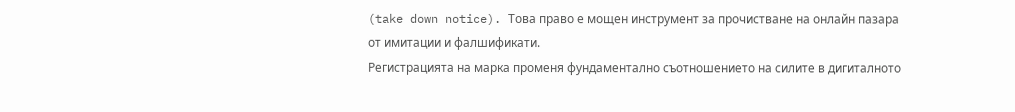(take down notice). Това право е мощен инструмент за прочистване на онлайн пазара от имитации и фалшификати.
Регистрацията на марка променя фундаментално съотношението на силите в дигиталното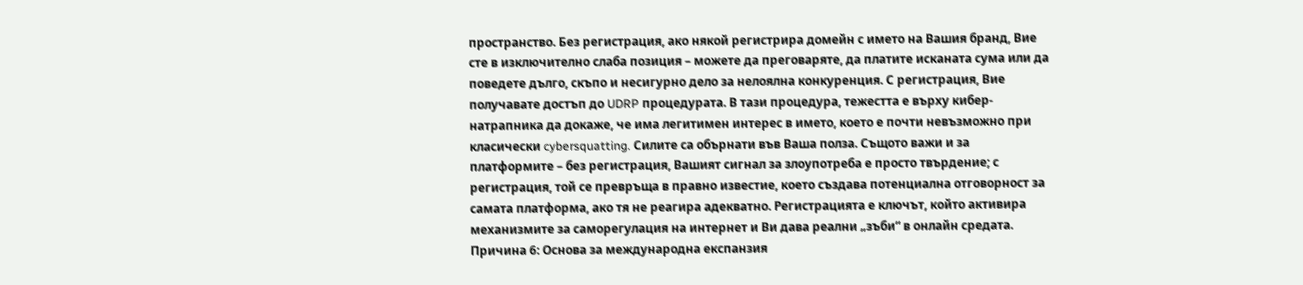пространство. Без регистрация, ако някой регистрира домейн с името на Вашия бранд, Вие сте в изключително слаба позиция – можете да преговаряте, да платите исканата сума или да поведете дълго, скъпо и несигурно дело за нелоялна конкуренция. С регистрация, Вие получавате достъп до UDRP процедурата. В тази процедура, тежестта е върху кибер-натрапника да докаже, че има легитимен интерес в името, което е почти невъзможно при класически cybersquatting. Силите са обърнати във Ваша полза. Същото важи и за платформите – без регистрация, Вашият сигнал за злоупотреба е просто твърдение; с регистрация, той се превръща в правно известие, което създава потенциална отговорност за самата платформа, ако тя не реагира адекватно. Регистрацията е ключът, който активира механизмите за саморегулация на интернет и Ви дава реални „зъби“ в онлайн средата.
Причина 6: Основа за международна експанзия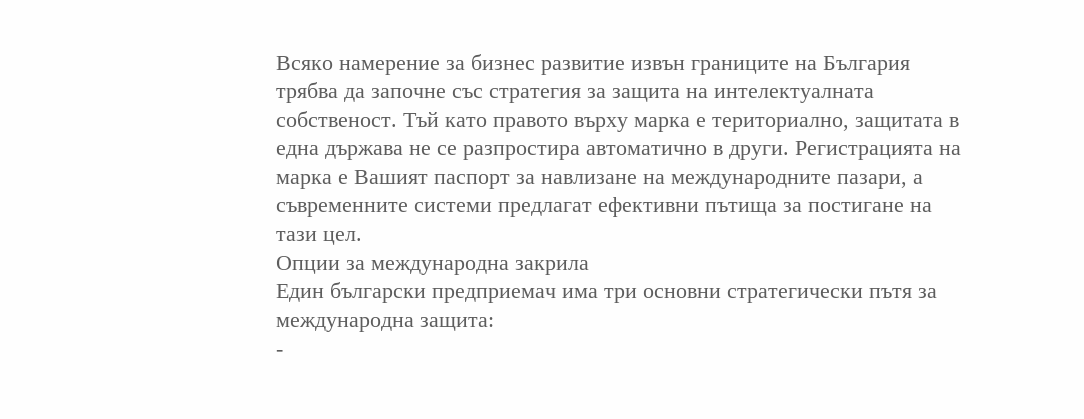Всяко намерение за бизнес развитие извън границите на България трябва да започне със стратегия за защита на интелектуалната собственост. Тъй като правото върху марка е териториално, защитата в една държава не се разпростира автоматично в други. Регистрацията на марка е Вашият паспорт за навлизане на международните пазари, а съвременните системи предлагат ефективни пътища за постигане на тази цел.
Опции за международна закрила
Един български предприемач има три основни стратегически пътя за международна защита:
-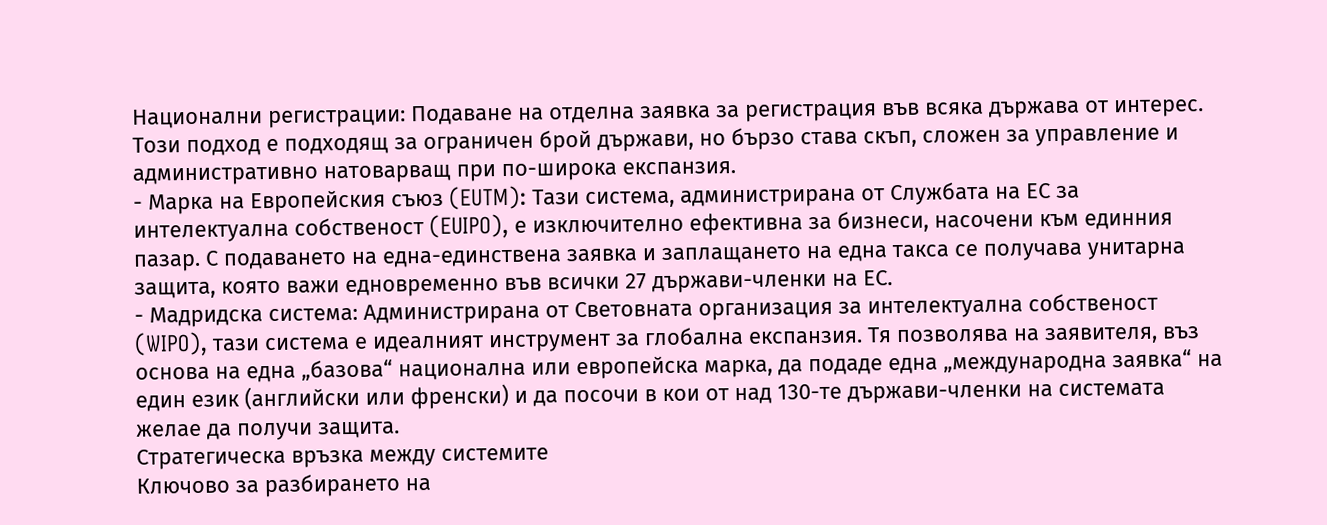Национални регистрации: Подаване на отделна заявка за регистрация във всяка държава от интерес. Този подход е подходящ за ограничен брой държави, но бързо става скъп, сложен за управление и административно натоварващ при по-широка експанзия.
- Марка на Европейския съюз (EUTM): Тази система, администрирана от Службата на ЕС за интелектуална собственост (EUIPO), е изключително ефективна за бизнеси, насочени към единния пазар. С подаването на една-единствена заявка и заплащането на една такса се получава унитарна защита, която важи едновременно във всички 27 държави-членки на ЕС.
- Мадридска система: Администрирана от Световната организация за интелектуална собственост (WIPO), тази система е идеалният инструмент за глобална експанзия. Тя позволява на заявителя, въз основа на една „базова“ национална или европейска марка, да подаде една „международна заявка“ на един език (английски или френски) и да посочи в кои от над 130-те държави-членки на системата желае да получи защита.
Стратегическа връзка между системите
Ключово за разбирането на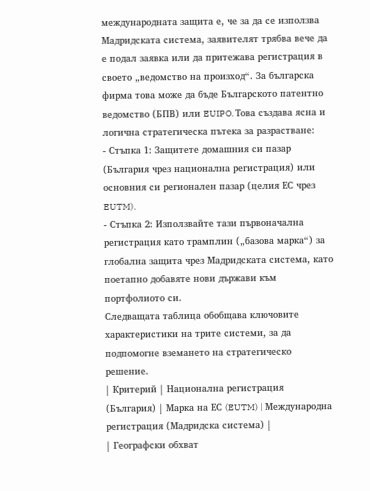международната защита е, че за да се използва Мадридската система, заявителят трябва вече да е подал заявка или да притежава регистрация в своето „ведомство на произход“. За българска фирма това може да бъде Българското патентно ведомство (БПВ) или EUIPO. Това създава ясна и логична стратегическа пътека за разрастване:
- Стъпка 1: Защитете домашния си пазар (България чрез национална регистрация) или основния си регионален пазар (целия ЕС чрез EUTM).
- Стъпка 2: Използвайте тази първоначална регистрация като трамплин („базова марка“) за глобална защита чрез Мадридската система, като поетапно добавяте нови държави към портфолиото си.
Следващата таблица обобщава ключовите характеристики на трите системи, за да подпомогне вземането на стратегическо решение.
| Критерий | Национална регистрация (България) | Марка на ЕС (EUTM) | Международна регистрация (Мадридска система) |
| Географски обхват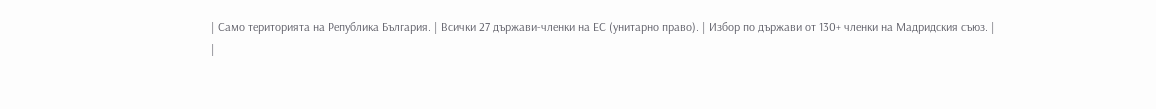| Само територията на Република България. | Всички 27 държави-членки на ЕС (унитарно право). | Избор по държави от 130+ членки на Мадридския съюз. |
|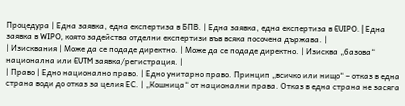Процедура | Една заявка, една експертиза в БПВ. | Една заявка, една експертиза в EUIPO. | Една заявка в WIPO, която задейства отделни експертизи във всяка посочена държава. |
| Изисквания | Може да се подаде директно. | Може да се подаде директно. | Изисква „базова“ национална или EUTM заявка/регистрация. |
| Право | Едно национално право. | Едно унитарно право. Принцип „всичко или нищо“ – отказ в една страна води до отказ за целия ЕС. | „Кошница“ от национални права. Отказ в една страна не засяга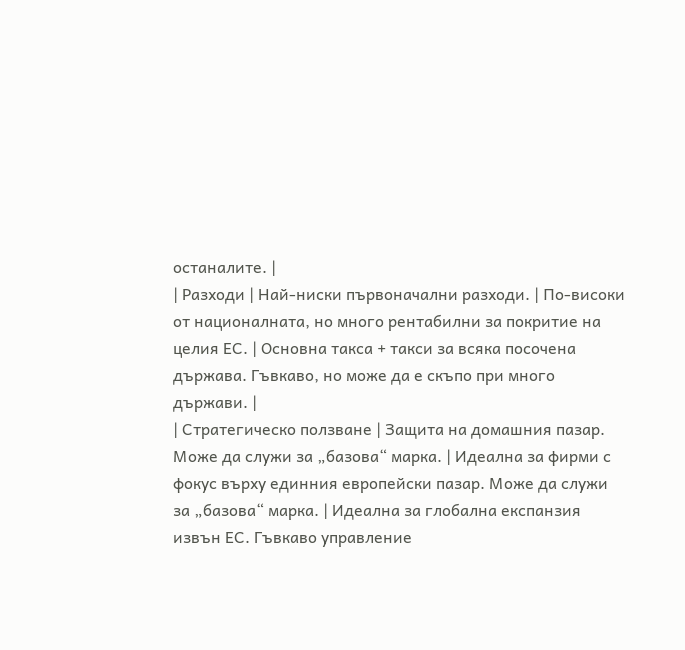останалите. |
| Разходи | Най-ниски първоначални разходи. | По-високи от националната, но много рентабилни за покритие на целия ЕС. | Основна такса + такси за всяка посочена държава. Гъвкаво, но може да е скъпо при много държави. |
| Стратегическо ползване | Защита на домашния пазар. Може да служи за „базова“ марка. | Идеална за фирми с фокус върху единния европейски пазар. Може да служи за „базова“ марка. | Идеална за глобална експанзия извън ЕС. Гъвкаво управление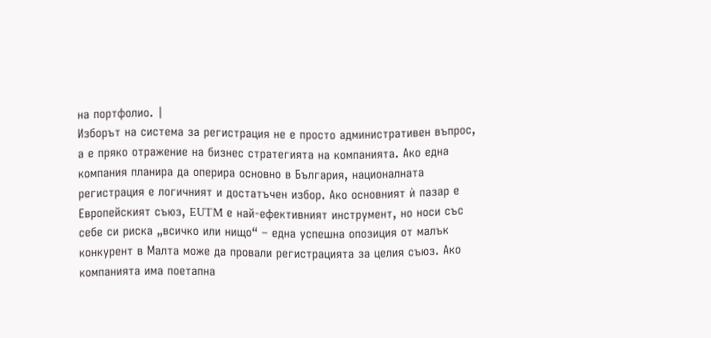на портфолио. |
Изборът на система за регистрация не е просто административен въпрос, а е пряко отражение на бизнес стратегията на компанията. Ако една компания планира да оперира основно в България, националната регистрация е логичният и достатъчен избор. Ако основният ѝ пазар е Европейският съюз, EUTM е най-ефективният инструмент, но носи със себе си риска „всичко или нищо“ – една успешна опозиция от малък конкурент в Малта може да провали регистрацията за целия съюз. Ако компанията има поетапна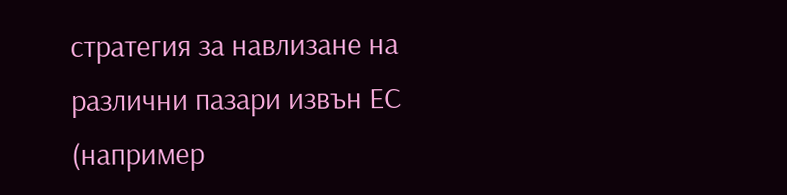стратегия за навлизане на различни пазари извън ЕС (например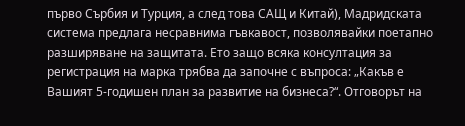първо Сърбия и Турция, а след това САЩ и Китай), Мадридската система предлага несравнима гъвкавост, позволявайки поетапно разширяване на защитата. Ето защо всяка консултация за регистрация на марка трябва да започне с въпроса: „Какъв е Вашият 5-годишен план за развитие на бизнеса?“. Отговорът на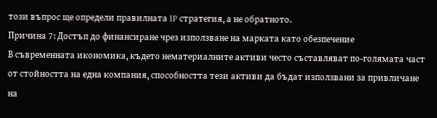този въпрос ще определи правилната IP стратегия, а не обратното.
Причина 7: Достъп до финансиране чрез използване на марката като обезпечение
В съвременната икономика, където нематериалните активи често съставляват по-голямата част от стойността на една компания, способността тези активи да бъдат използвани за привличане на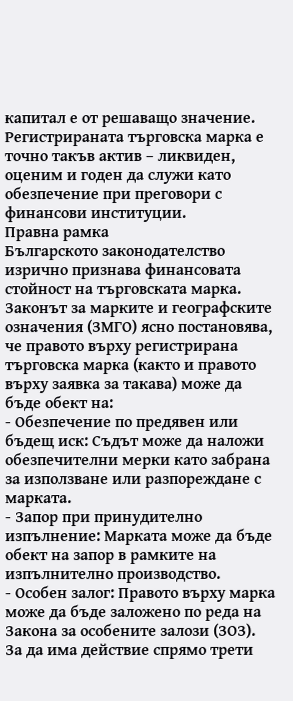капитал е от решаващо значение. Регистрираната търговска марка е точно такъв актив – ликвиден, оценим и годен да служи като обезпечение при преговори с финансови институции.
Правна рамка
Българското законодателство изрично признава финансовата стойност на търговската марка. Законът за марките и географските означения (ЗМГО) ясно постановява, че правото върху регистрирана търговска марка (както и правото върху заявка за такава) може да бъде обект на:
- Обезпечение по предявен или бъдещ иск: Съдът може да наложи обезпечителни мерки като забрана за използване или разпореждане с марката.
- Запор при принудително изпълнение: Марката може да бъде обект на запор в рамките на изпълнително производство.
- Особен залог: Правото върху марка може да бъде заложено по реда на Закона за особените залози (ЗОЗ). За да има действие спрямо трети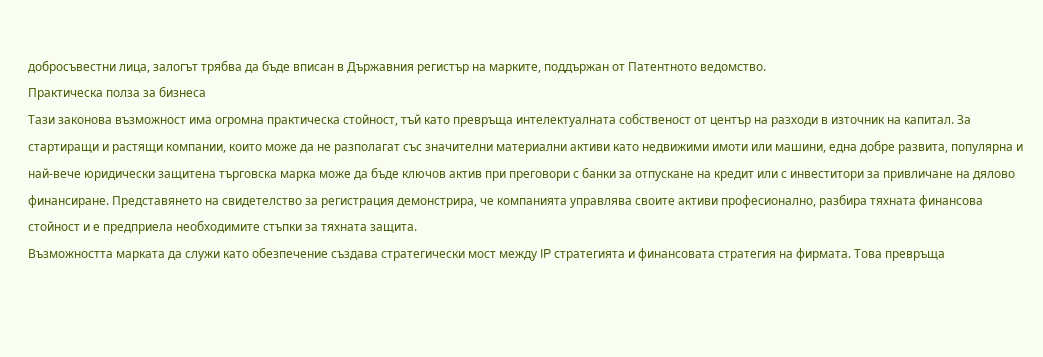добросъвестни лица, залогът трябва да бъде вписан в Държавния регистър на марките, поддържан от Патентното ведомство.
Практическа полза за бизнеса
Тази законова възможност има огромна практическа стойност, тъй като превръща интелектуалната собственост от център на разходи в източник на капитал. За стартиращи и растящи компании, които може да не разполагат със значителни материални активи като недвижими имоти или машини, една добре развита, популярна и най-вече юридически защитена търговска марка може да бъде ключов актив при преговори с банки за отпускане на кредит или с инвеститори за привличане на дялово финансиране. Представянето на свидетелство за регистрация демонстрира, че компанията управлява своите активи професионално, разбира тяхната финансова стойност и е предприела необходимите стъпки за тяхната защита.
Възможността марката да служи като обезпечение създава стратегически мост между IP стратегията и финансовата стратегия на фирмата. Това превръща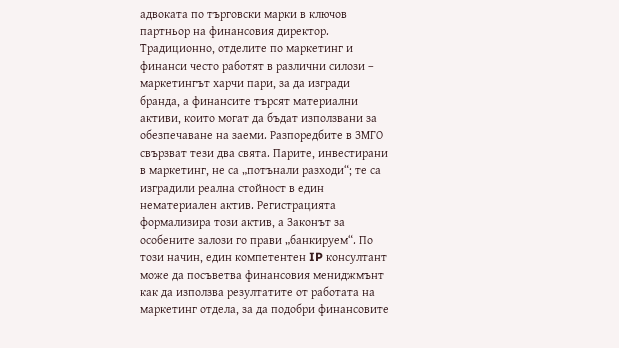адвоката по търговски марки в ключов партньор на финансовия директор. Традиционно, отделите по маркетинг и финанси често работят в различни силози – маркетингът харчи пари, за да изгради бранда, а финансите търсят материални активи, които могат да бъдат използвани за обезпечаване на заеми. Разпоредбите в ЗМГО свързват тези два свята. Парите, инвестирани в маркетинг, не са „потънали разходи“; те са изградили реална стойност в един нематериален актив. Регистрацията формализира този актив, а Законът за особените залози го прави „банкируем“. По този начин, един компетентен IP консултант може да посъветва финансовия мениджмънт как да използва резултатите от работата на маркетинг отдела, за да подобри финансовите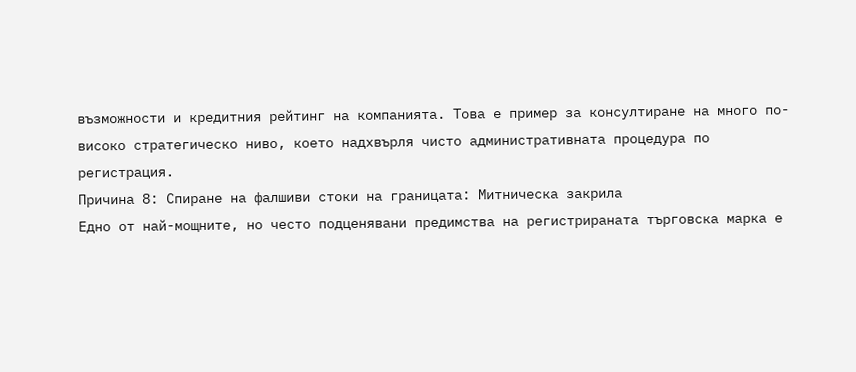възможности и кредитния рейтинг на компанията. Това е пример за консултиране на много по-високо стратегическо ниво, което надхвърля чисто административната процедура по регистрация.
Причина 8: Спиране на фалшиви стоки на границата: Митническа закрила
Едно от най-мощните, но често подценявани предимства на регистрираната търговска марка е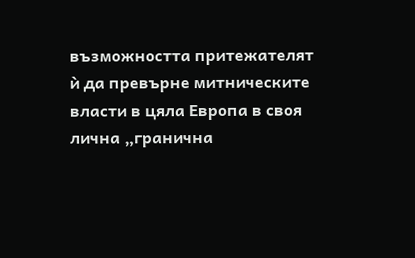възможността притежателят ѝ да превърне митническите власти в цяла Европа в своя лична „гранична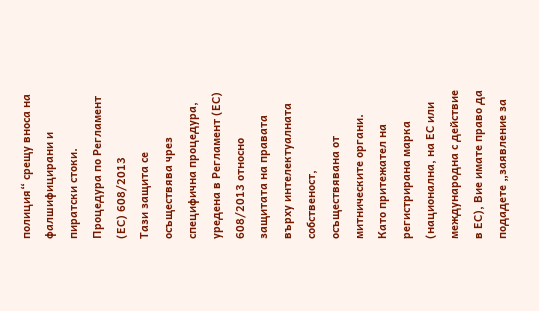полиция“ срещу вноса на фалшифицирани и пиратски стоки.
Процедура по Регламент (ЕС) 608/2013
Тази защита се осъществява чрез специфична процедура, уредена в Регламент (ЕС) 608/2013 относно защитата на правата върху интелектуалната собственост, осъществявана от митническите органи. Като притежател на регистрирана марка (национална, на ЕС или международна с действие в ЕС), Вие имате право да подадете „заявление за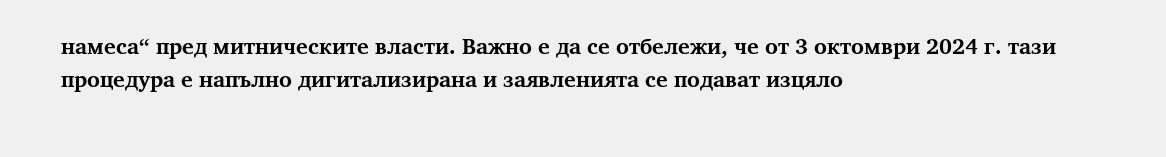намеса“ пред митническите власти. Важно е да се отбележи, че от 3 октомври 2024 г. тази процедура е напълно дигитализирана и заявленията се подават изцяло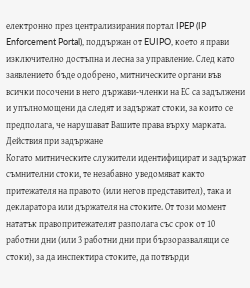електронно през централизирания портал IPEP (IP Enforcement Portal), поддържан от EUIPO, което я прави изключително достъпна и лесна за управление. След като заявлението бъде одобрено, митническите органи във всички посочени в него държави-членки на ЕС са задължени и упълномощени да следят и задържат стоки, за които се предполага, че нарушават Вашите права върху марката.
Действия при задържане
Когато митническите служители идентифицират и задържат съмнителни стоки, те незабавно уведомяват както притежателя на правото (или негов представител), така и декларатора или държателя на стоките. От този момент нататък правопритежателят разполага със срок от 10 работни дни (или 3 работни дни при бързоразвалящи се стоки), за да инспектира стоките, да потвърди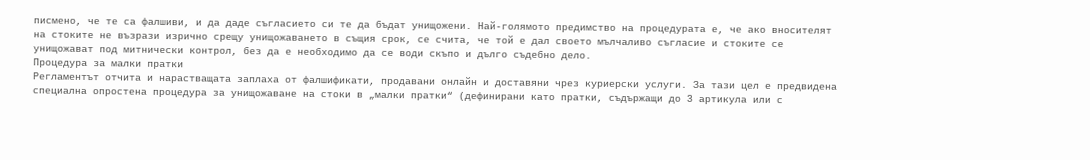писмено, че те са фалшиви, и да даде съгласието си те да бъдат унищожени. Най-голямото предимство на процедурата е, че ако вносителят на стоките не възрази изрично срещу унищожаването в същия срок, се счита, че той е дал своето мълчаливо съгласие и стоките се унищожават под митнически контрол, без да е необходимо да се води скъпо и дълго съдебно дело.
Процедура за малки пратки
Регламентът отчита и нарастващата заплаха от фалшификати, продавани онлайн и доставяни чрез куриерски услуги. За тази цел е предвидена специална опростена процедура за унищожаване на стоки в „малки пратки“ (дефинирани като пратки, съдържащи до 3 артикула или с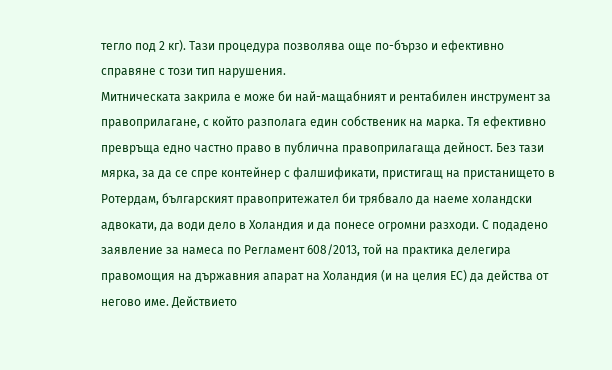тегло под 2 кг). Тази процедура позволява още по-бързо и ефективно справяне с този тип нарушения.
Митническата закрила е може би най-мащабният и рентабилен инструмент за правоприлагане, с който разполага един собственик на марка. Тя ефективно превръща едно частно право в публична правоприлагаща дейност. Без тази мярка, за да се спре контейнер с фалшификати, пристигащ на пристанището в Ротердам, българският правопритежател би трябвало да наеме холандски адвокати, да води дело в Холандия и да понесе огромни разходи. С подадено заявление за намеса по Регламент 608/2013, той на практика делегира правомощия на държавния апарат на Холандия (и на целия ЕС) да действа от негово име. Действието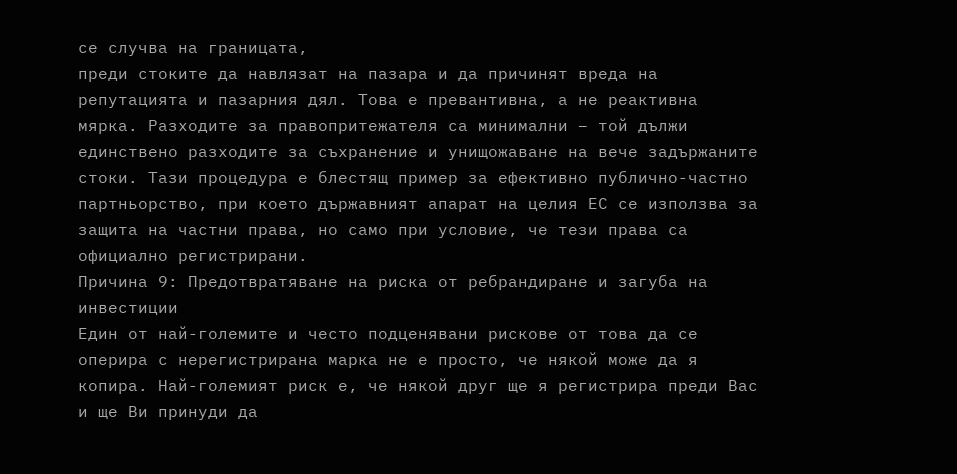се случва на границата,
преди стоките да навлязат на пазара и да причинят вреда на репутацията и пазарния дял. Това е превантивна, а не реактивна мярка. Разходите за правопритежателя са минимални – той дължи единствено разходите за съхранение и унищожаване на вече задържаните стоки. Тази процедура е блестящ пример за ефективно публично-частно партньорство, при което държавният апарат на целия ЕС се използва за защита на частни права, но само при условие, че тези права са официално регистрирани.
Причина 9: Предотвратяване на риска от ребрандиране и загуба на инвестиции
Един от най-големите и често подценявани рискове от това да се оперира с нерегистрирана марка не е просто, че някой може да я копира. Най-големият риск е, че някой друг ще я регистрира преди Вас и ще Ви принуди да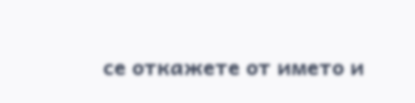се откажете от името и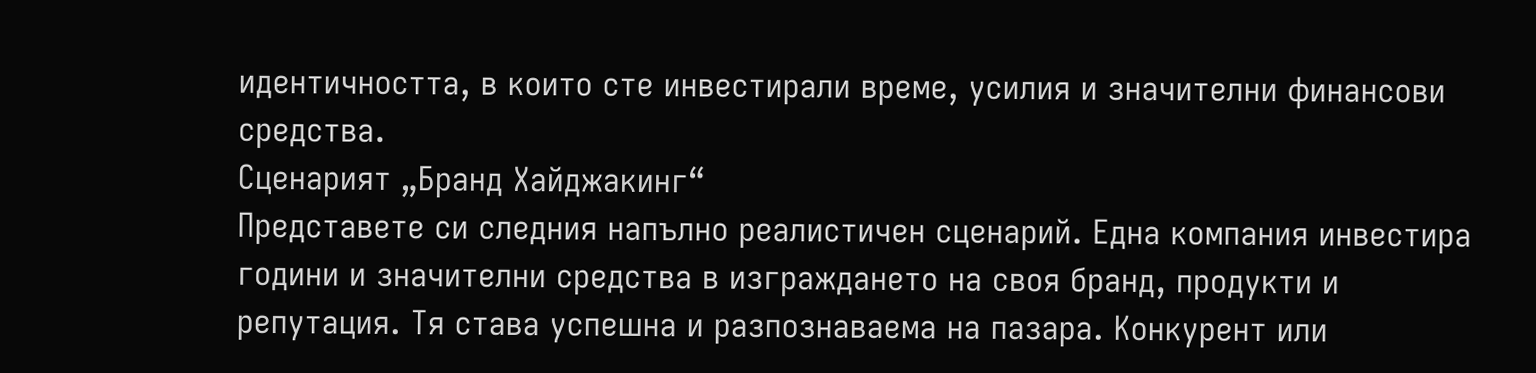идентичността, в които сте инвестирали време, усилия и значителни финансови средства.
Сценарият „Бранд Хайджакинг“
Представете си следния напълно реалистичен сценарий. Една компания инвестира години и значителни средства в изграждането на своя бранд, продукти и репутация. Тя става успешна и разпознаваема на пазара. Конкурент или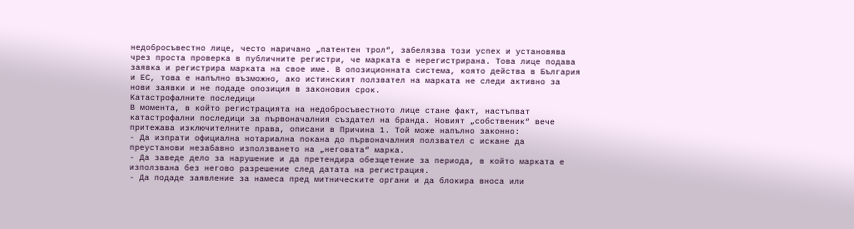недобросъвестно лице, често наричано „патентен трол“, забелязва този успех и установява чрез проста проверка в публичните регистри, че марката е нерегистрирана. Това лице подава заявка и регистрира марката на свое име. В опозиционната система, която действа в България и ЕС, това е напълно възможно, ако истинският ползвател на марката не следи активно за нови заявки и не подаде опозиция в законовия срок.
Катастрофалните последици
В момента, в който регистрацията на недобросъвестното лице стане факт, настъпват катастрофални последици за първоначалния създател на бранда. Новият „собственик“ вече притежава изключителните права, описани в Причина 1. Той може напълно законно:
- Да изпрати официална нотариална покана до първоначалния ползвател с искане да преустанови незабавно използването на „неговата“ марка.
- Да заведе дело за нарушение и да претендира обезщетение за периода, в който марката е използвана без негово разрешение след датата на регистрация.
- Да подаде заявление за намеса пред митническите органи и да блокира вноса или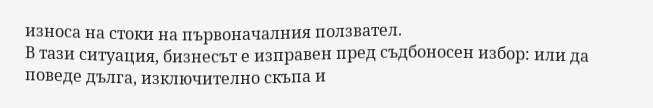износа на стоки на първоначалния ползвател.
В тази ситуация, бизнесът е изправен пред съдбоносен избор: или да поведе дълга, изключително скъпа и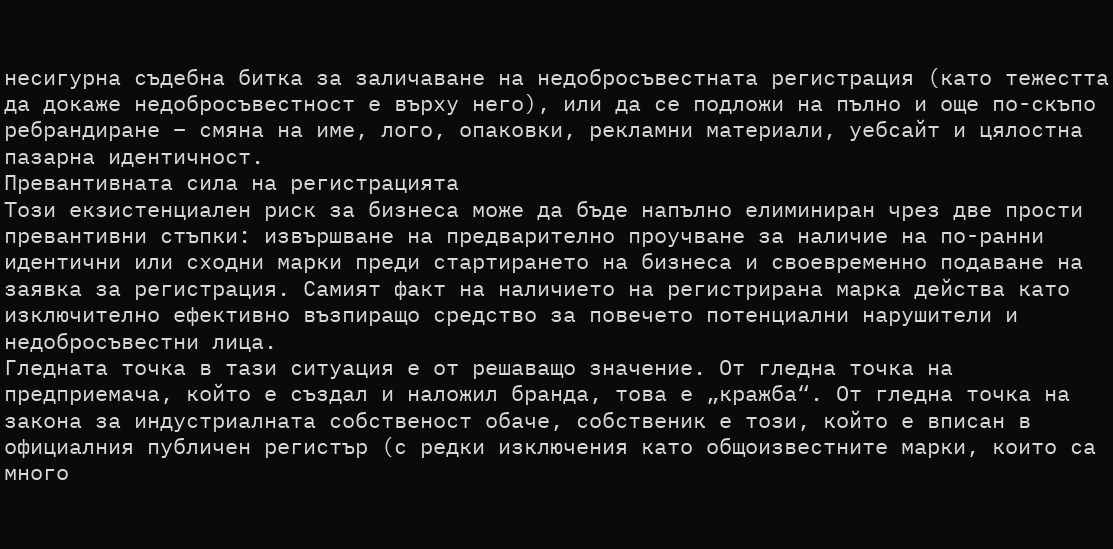несигурна съдебна битка за заличаване на недобросъвестната регистрация (като тежестта да докаже недобросъвестност е върху него), или да се подложи на пълно и още по-скъпо ребрандиране – смяна на име, лого, опаковки, рекламни материали, уебсайт и цялостна пазарна идентичност.
Превантивната сила на регистрацията
Този екзистенциален риск за бизнеса може да бъде напълно елиминиран чрез две прости превантивни стъпки: извършване на предварително проучване за наличие на по-ранни идентични или сходни марки преди стартирането на бизнеса и своевременно подаване на заявка за регистрация. Самият факт на наличието на регистрирана марка действа като изключително ефективно възпиращо средство за повечето потенциални нарушители и недобросъвестни лица.
Гледната точка в тази ситуация е от решаващо значение. От гледна точка на предприемача, който е създал и наложил бранда, това е „кражба“. От гледна точка на закона за индустриалната собственост обаче, собственик е този, който е вписан в официалния публичен регистър (с редки изключения като общоизвестните марки, които са много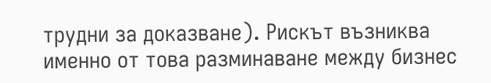трудни за доказване). Рискът възниква именно от това разминаване между бизнес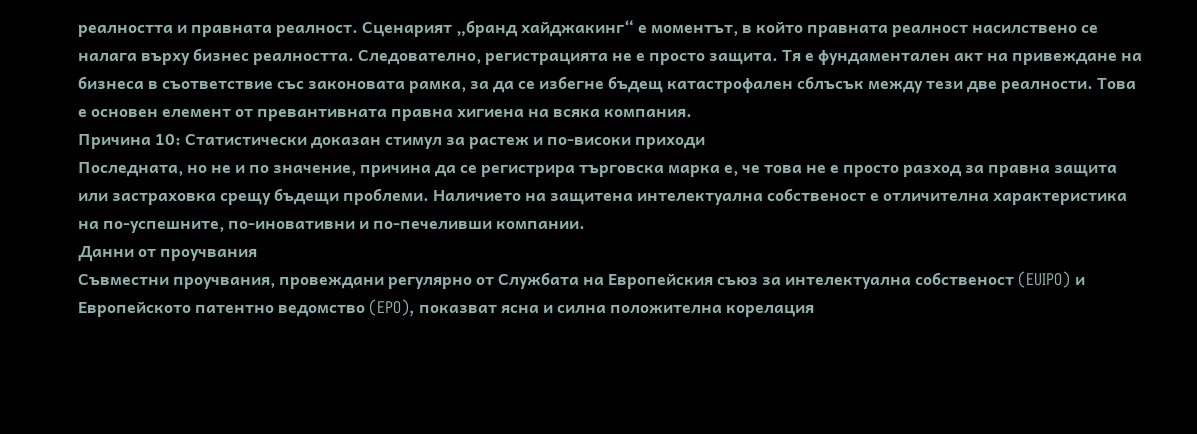реалността и правната реалност. Сценарият „бранд хайджакинг“ е моментът, в който правната реалност насилствено се налага върху бизнес реалността. Следователно, регистрацията не е просто защита. Тя е фундаментален акт на привеждане на бизнеса в съответствие със законовата рамка, за да се избегне бъдещ катастрофален сблъсък между тези две реалности. Това е основен елемент от превантивната правна хигиена на всяка компания.
Причина 10: Статистически доказан стимул за растеж и по-високи приходи
Последната, но не и по значение, причина да се регистрира търговска марка е, че това не е просто разход за правна защита или застраховка срещу бъдещи проблеми. Наличието на защитена интелектуална собственост е отличителна характеристика на по-успешните, по-иновативни и по-печеливши компании.
Данни от проучвания
Съвместни проучвания, провеждани регулярно от Службата на Европейския съюз за интелектуална собственост (EUIPO) и Европейското патентно ведомство (EPO), показват ясна и силна положителна корелация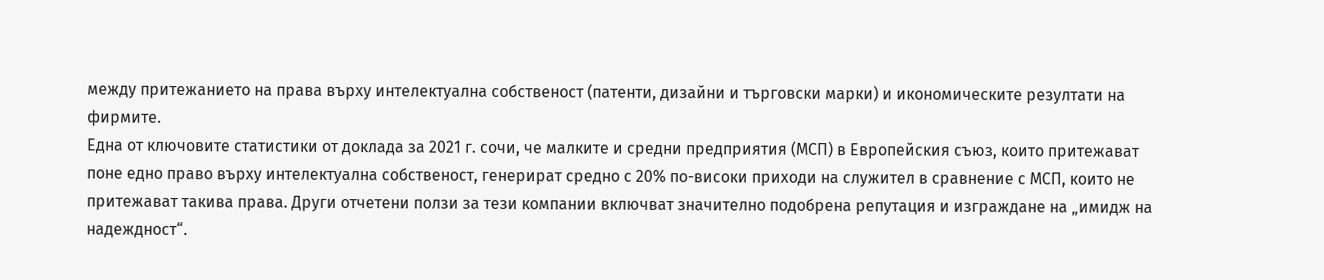между притежанието на права върху интелектуална собственост (патенти, дизайни и търговски марки) и икономическите резултати на фирмите.
Една от ключовите статистики от доклада за 2021 г. сочи, че малките и средни предприятия (МСП) в Европейския съюз, които притежават поне едно право върху интелектуална собственост, генерират средно с 20% по-високи приходи на служител в сравнение с МСП, които не притежават такива права. Други отчетени ползи за тези компании включват значително подобрена репутация и изграждане на „имидж на надеждност“.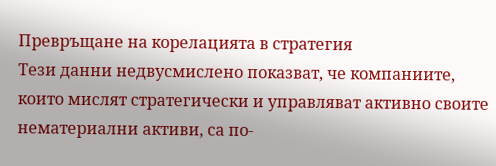Превръщане на корелацията в стратегия
Тези данни недвусмислено показват, че компаниите, които мислят стратегически и управляват активно своите нематериални активи, са по-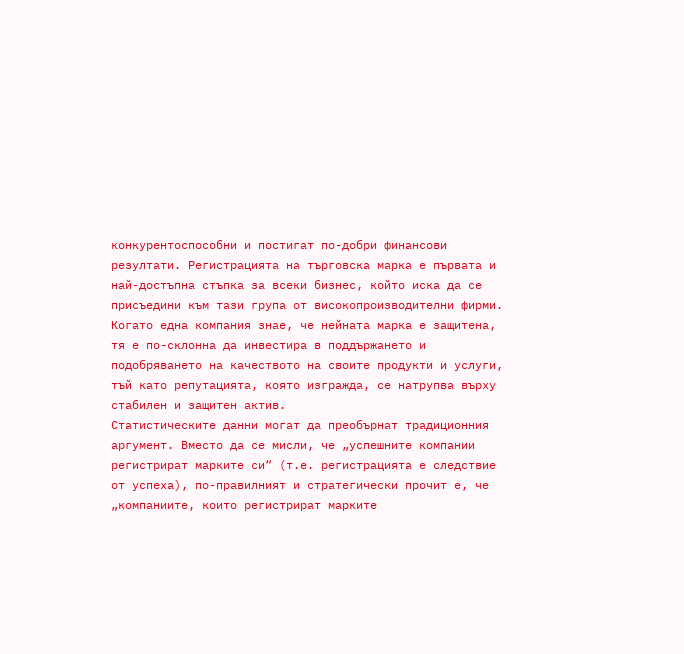конкурентоспособни и постигат по-добри финансови резултати. Регистрацията на търговска марка е първата и най-достъпна стъпка за всеки бизнес, който иска да се присъедини към тази група от високопроизводителни фирми. Когато една компания знае, че нейната марка е защитена, тя е по-склонна да инвестира в поддържането и подобряването на качеството на своите продукти и услуги, тъй като репутацията, която изгражда, се натрупва върху стабилен и защитен актив.
Статистическите данни могат да преобърнат традиционния аргумент. Вместо да се мисли, че „успешните компании регистрират марките си“ (т.е. регистрацията е следствие от успеха), по-правилният и стратегически прочит е, че „компаниите, които регистрират марките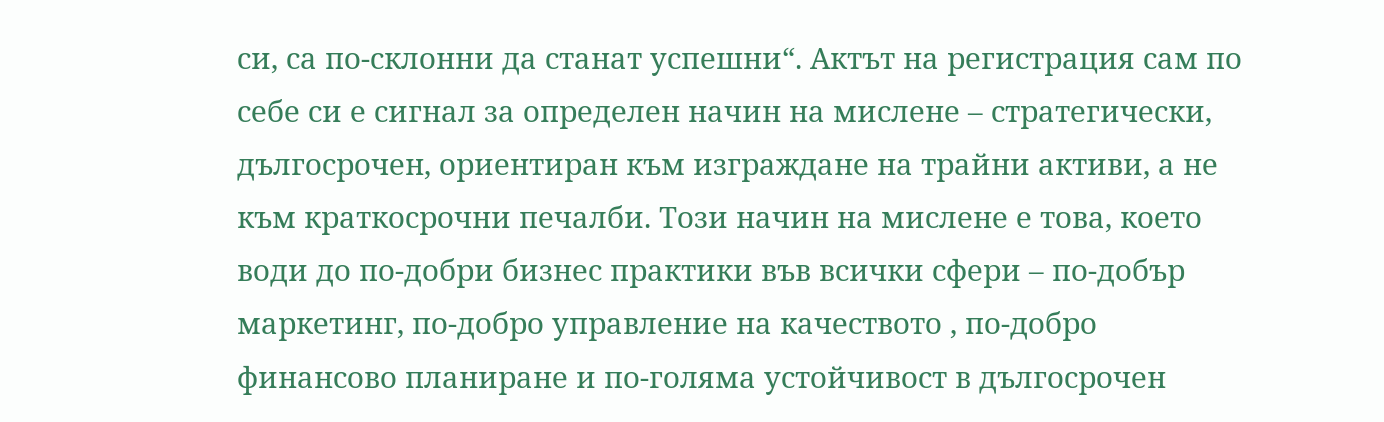си, са по-склонни да станат успешни“. Актът на регистрация сам по себе си е сигнал за определен начин на мислене – стратегически, дългосрочен, ориентиран към изграждане на трайни активи, а не към краткосрочни печалби. Този начин на мислене е това, което води до по-добри бизнес практики във всички сфери – по-добър маркетинг, по-добро управление на качеството , по-добро финансово планиране и по-голяма устойчивост в дългосрочен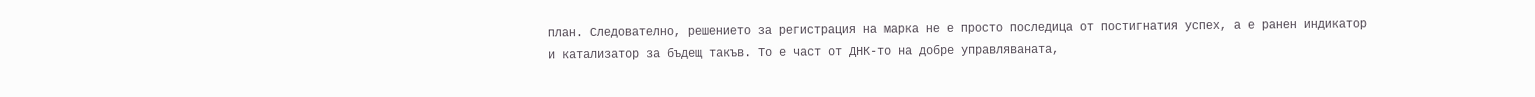план. Следователно, решението за регистрация на марка не е просто последица от постигнатия успех, а е ранен индикатор и катализатор за бъдещ такъв. То е част от ДНК-то на добре управляваната,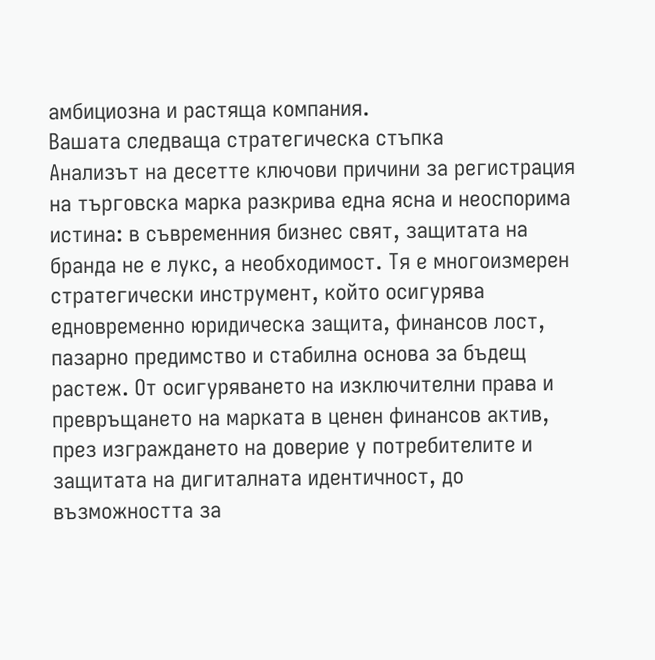амбициозна и растяща компания.
Вашата следваща стратегическа стъпка
Анализът на десетте ключови причини за регистрация на търговска марка разкрива една ясна и неоспорима истина: в съвременния бизнес свят, защитата на бранда не е лукс, а необходимост. Тя е многоизмерен стратегически инструмент, който осигурява едновременно юридическа защита, финансов лост, пазарно предимство и стабилна основа за бъдещ растеж. От осигуряването на изключителни права и превръщането на марката в ценен финансов актив, през изграждането на доверие у потребителите и защитата на дигиталната идентичност, до възможността за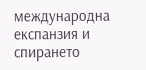международна експанзия и спирането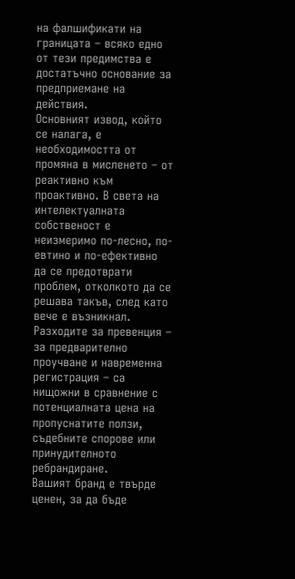на фалшификати на границата – всяко едно от тези предимства е достатъчно основание за предприемане на действия.
Основният извод, който се налага, е необходимостта от промяна в мисленето – от реактивно към проактивно. В света на интелектуалната собственост е неизмеримо по-лесно, по-евтино и по-ефективно да се предотврати проблем, отколкото да се решава такъв, след като вече е възникнал. Разходите за превенция – за предварително проучване и навременна регистрация – са нищожни в сравнение с потенциалната цена на пропуснатите ползи, съдебните спорове или принудителното ребрандиране.
Вашият бранд е твърде ценен, за да бъде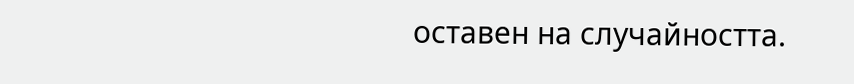оставен на случайността.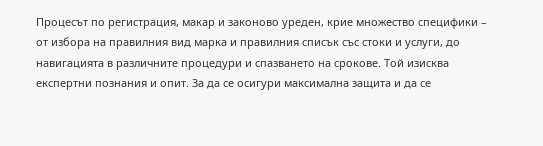Процесът по регистрация, макар и законово уреден, крие множество специфики – от избора на правилния вид марка и правилния списък със стоки и услуги, до навигацията в различните процедури и спазването на срокове. Той изисква експертни познания и опит. За да се осигури максимална защита и да се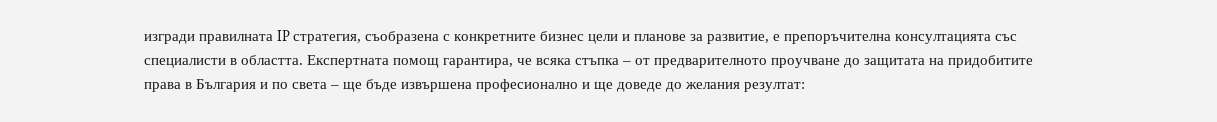изгради правилната IP стратегия, съобразена с конкретните бизнес цели и планове за развитие, е препоръчителна консултацията със специалисти в областта. Експертната помощ гарантира, че всяка стъпка – от предварителното проучване до защитата на придобитите права в България и по света – ще бъде извършена професионално и ще доведе до желания резултат: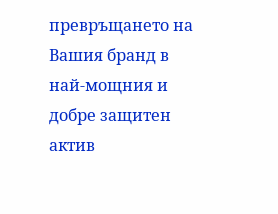превръщането на Вашия бранд в най-мощния и добре защитен актив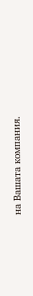на Вашата компания.